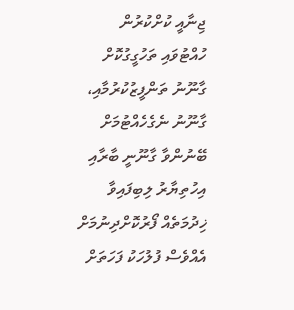ޖިނާއީ ކުށްކުރުން ހުއްޓުވައި ތަހުގީގުކޮށް ގާނޫނު ތަންފީޒުކުރުމާއި، ގާނޫނު ނެގެހެއްޓުމަށް ބޭނުންވާ ގާނޫނީ ބާރާއި އިހުތިޔާރު ލިބިފައިވާ ޚިދުމަތެއް ފޯރުކޮށްދިނުމަށް އެއްވެސް ފުލުހަކު ފަހަތަށް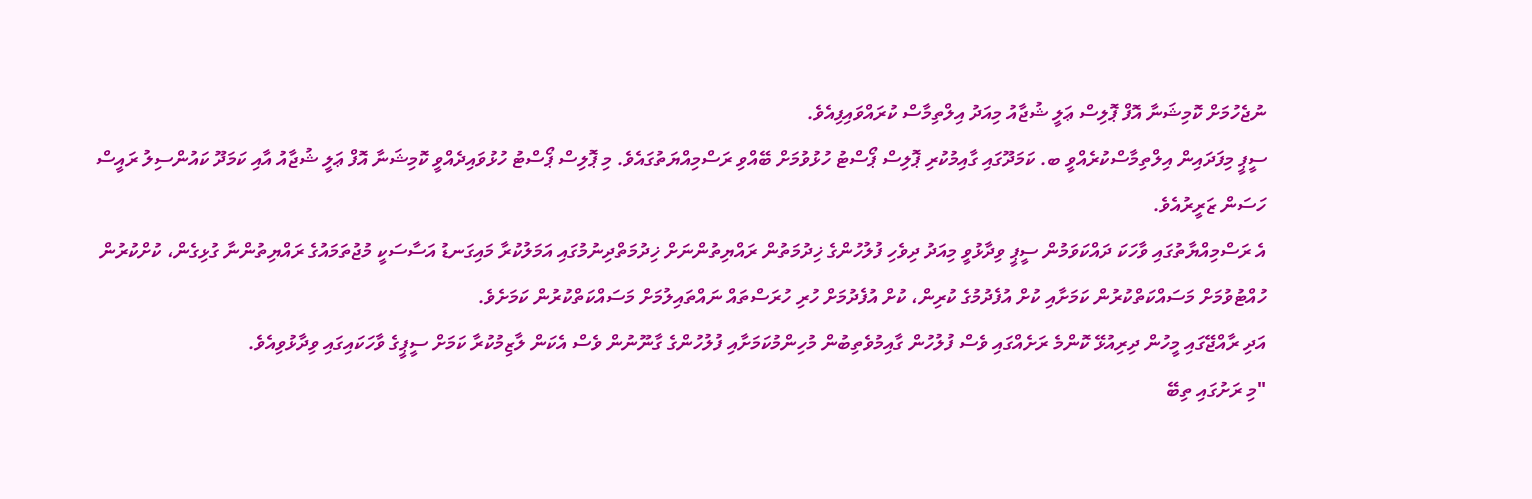ނުޖެހުމަށް ކޮމިޝަނާ އޮފް ޕޮލިސް ޢަލީ ޝުޖާއު މިއަދު އިލްތިމާސް ކުރައްވައިފިއެވެ.
ސީޕީ މިފަދައިން އިލްތިމާސްކުރެއްވީ ބ. ކަމަދޫގައި ގާއިމުކުރި ޕޮލިސް ޕޯސްޓު ހުޅުވުމަށް ބޭއްވި ރަސްމިއްޔަތުގައެވެ. މި ޕޮލިސް ޕޯސްޓު ހުޅުވައިދެއްވީ ކޮމިޝަނާ އޮފް ޢަލީ ޝުޖާއު އާއި ކަމަދޫ ކައުންސިލު ރައީސް ހަސަން ޒަރީރުއެވެ.
އެ ރަސްމިއްޔާތުގައި ވާހަކަ ދައްކަވަމުން ސީޕީ ވިދާޅުވީ މިއަދު ދިވެހި ފުލުހުންގެ ޚިދުމަތުން ރައްޔިތުންނަށް ޚިދުމަތްދިނުމުގައި އަމަލުކުރާ މައިގަނޑު އަސާސަކީ މުޖުތަމައުގެ ރައްޔިތުންނާ ގުޅިގެން، ކުށްކުރުން ހުއްޓުވުމަށް މަސައްކަތްކުރުން ކަމަށާއި ކުށް އުފެދުމުގެ ކުރިން، ކުށް އުފެދުމަށް ހުރި ހުރަސްތައް ނައްތައިލުމަށް މަސައްކަތްކުރުން ކަމަށެވެ.
އަދި ރާއްޖޭގައި މީހުން ދިރިއުޅޭ ކޮންމެ ރަށެއްގައި ވެސް ފުލުހުން ގާއިމުވެތިބުން މުހިންމުކަމަށާއި ފުލުހުންގެ ގާނޫނުން ވެސް އެކަން ލާޒިމުކުރާ ކަމަށް ސީޕީގެ ވާހަކައިގައި ވިދާޅުވިއެވެ.
"މި ރަށުގައި ތިބޭ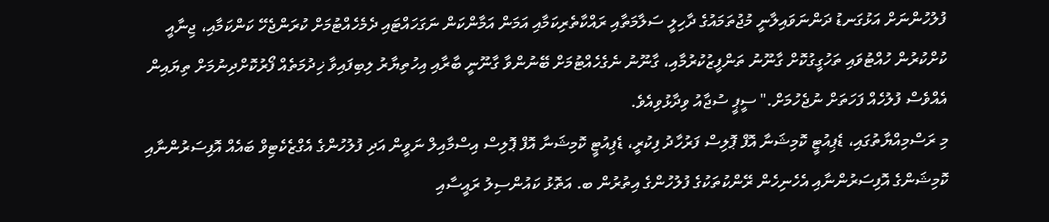ފުލުހުންނަށް އަޅުގަނޑު ދަންނަވައިލާނީ މުޖުތަމައުގެ ދާހިލީ ސަލާމަތާއި ރައްކާތެރިކަމާއި އަމަން އަމާންކަން ނަގަހައްޓައި ދެމެހެއްޓުމަށް ކުރަންޖެހޭ ކަންކަމާއި، ޖިނާއީ ކުށްކުރުން ހުއްޓުވައި ތަހުގީގުކޮށް ގާނޫނު ތަންފީޒުކުރުމާއި، ގާނޫނު ނެގެހެއްޓުމަށް ބޭނުންވާ ގާނޫނީ ބާރާއި އިހުތިޔާރު ލިބިފައިވާ ޚިދުމަތެއް ފޯރުކޮށްދިނުމަށް ތިޔައިން އެއްވެސް ފުލުހެއް ފަހަތަށް ނުޖެހުމަށް." ސީޕީ ސުޖާއު ވިދާޅުވިއެވެ.
މި ރަސްމިއްޔާތުގައި، ޑެޕިއުޓީ ކޮމިޝަނާ އޮފް ޕޮލިސް ފަރުހާދު ފިކުރީ، ޑެޕިއުޓީ ކޮމިޝަނާ އޮފް ޕޮލިސް އިސްމާއިލް ނަވީން އަދި ފުލުހުންގެ އެގްޒެކެޓިވް ބައެއް އޮފިސަރުންނާއި ކޮމިޝަންގެ އޮފިސަރުންނާއި އެހެނިހެން ރޭންކުތަކުގެ ފުލުހުންގެ އިތުރުން ބ. އަތޮޅު ކައުންސިލު ރައީސާއި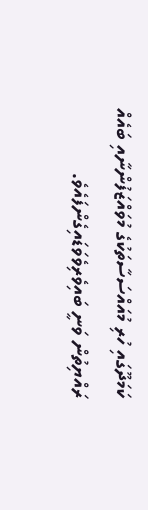ކަމަދޫގައި ހުރި މުއައްސަސާތަކުގެ މުވައްޒަފުންނާއި ބައެއް ރައްޔިތުން ވަނީ ބައިވެރިވެވަޑައިގެންފައެވެ.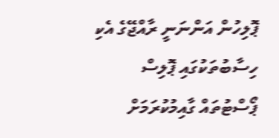ޕޮލިހުން އަންނަނީ ރާއްޖޭގެ އެކި ހިސާބުތަކުގައި ޕޮލިސް ޕޯސްޓުތައް ގާއިމުކުރަމަށް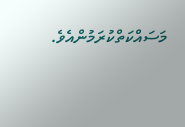މަސައްކަތްކުރަމުންއެވެ.